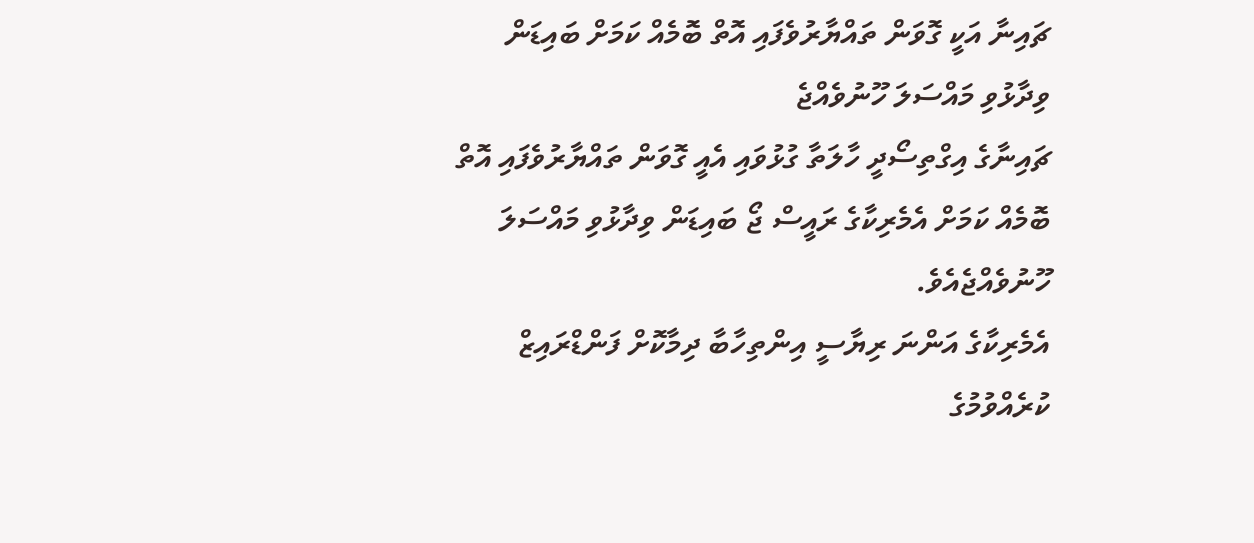ޗައިނާ އަކީ ގޮވަން ތައްޔާރުވެފައި އޮތް ބޮމެއް ކަމަށް ބައިޑަން ވިދާޅުވި މައްސަލަ ހޫނުވެއްޖެ
ޗައިނާގެ އިގްތިސޯދީ ހާލަތާ ގުޅުވައި އެއީ ގޮވަން ތައްޔާރުވެފައި އޮތް ބޮމެއް ކަމަށް އެމެރިކާގެ ރައީސް ޖޯ ބައިޑަން ވިދާޅުވި މައްސަލަ ހޫނުވެއްޖެއެވެ.
އެމެރިކާގެ އަންނަ ރިޔާސީ އިންތިހާބާ ދިމާކޮށް ފަންޑްރައިޒް ކުރެއްވުމުގެ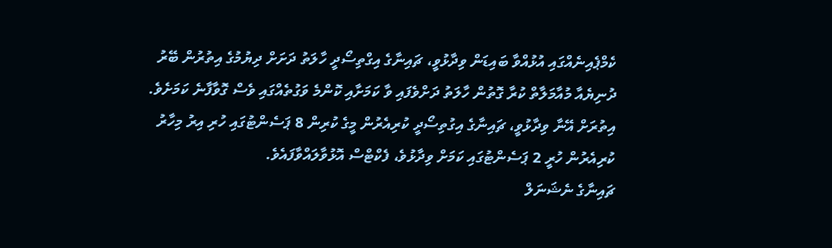ކެމްޕެއިނެއްގައި އުޅުއްވާ ބައިޑަން ވިދާޅުވީ، ޗައިނާގެ އިގްތިސޯދީ ހާލަތު ދަށަށް ދިޔުމުގެ އިތުރުން ބޭރު ދުނިޔެއާ މުއާމަލާތް ކުރާ ގޮތުން ހާލަތު ދަށްވެފައި ވާ ކަމަށާއި ކޮންމެ ވަގުތެއްގައި ވެސް ގޮވާފާނެ ކަމަށެވެ.
އިތުރަށް އޭނާ ވިދާޅުވީ، ޗައިނާގެ އިގުތިސޯދީ ކުރިއެރުން މީގެ ކުރިން 8 ޕަސެންޓުގައި ހުރި އިރު މިހާރު ކުރިއެރުން ހުރީ 2 ޕަސެންޓުގައި ކަމަށް ވިދާޅުވެ، ފެކްޓްސް އޮޅުވާލައްވާފައެވެ.
ޗައިނާގެ ނެޝަނަލް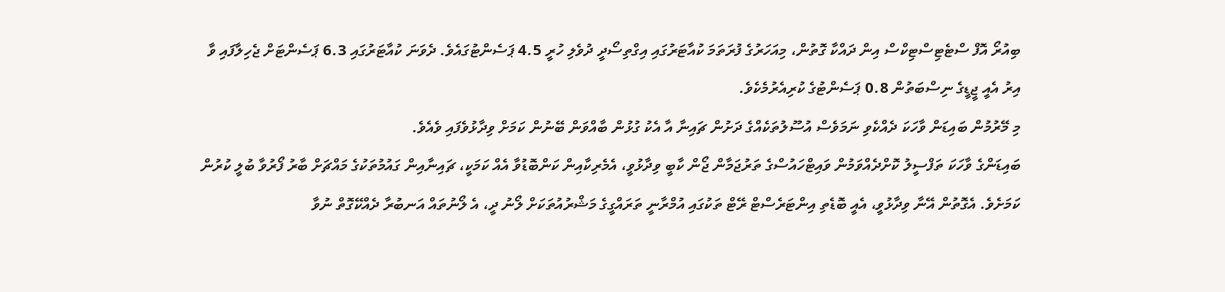ބިއުރޯ އޮފް ސްޓެޓިސްޓިކްސް އިން ދައްކާ ގޮތުން، މިއަހަރުގެ ފުރަތަމަ ކުއާޓަރުގައި އިގްތިސޯދީ ދުވެލި ހުރީ 4.5 ޕަސެންޓުގައެވެ. ދެވަނަ ކުއާޓަރުގައި 6.3 ޕަސެންޓަށް ޖެހިލާފައި ވާ އިރު އެއީ ޖީޑީގެ ނިސްބަތުން 0.8 ޕަސެންޓުގެ ކުރިއެރުމެކެވެ.
މި މޭރުމުން ބައިޑަން ވާހަކަ ދެއްކެވި ނަމަވެސް އުސޫލުތަކެއްގެ ދަށުން ޗައިނާ އާ އެކު ގުޅުން ބާއްވަން ބޭނުން ކަމަށް ވިދާޅުވެފައި ވެއެވެ.
ބައިޑަންގެ ވާހަކަ ތަފްސީލު ކޮށްދެއްވަމުން ވައިޓްހައުސްގެ ތަރުޖަމާން ޖޯން ކާބީ ވިދާޅުވީ، އެމެރިކާއިން ކަންބޮޑުވާ އެއް ކަމަކީ، ޗައިނާއިން ގައުމުތަކުގެ މައްޗަށް ބާރު ފޯރުވާ ބުލީ ކުރުން ކަމަށެވެ. އެގޮތުން އޭނާ ވިދާޅުވީ، އެއީ ބޮޑެތި އިންޓަރެސްޓް ރޭޓް ތަކުގައި އުމްރާނީ ތަރައްގީގެ މަޝްރުއުތަކަށް ލޯނު ދީ، އެ ލޯނުތައް އަނބުރާ ދެއްކޭގޮތް ނުވާ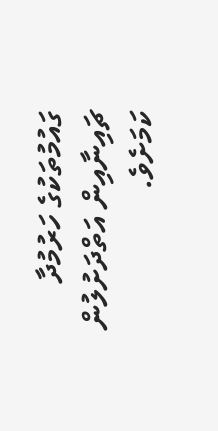ގައުމުތަކުގެ ހަރުމުދާ ޗައިނާއިން އަތްދަށުލުން ކަމަށެވެ.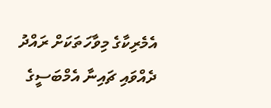އެމެރިކާގެ މިވާހަތަކަށް ރައްދު ދެއްވައި ޗައިނާ އެމްބަސީގެ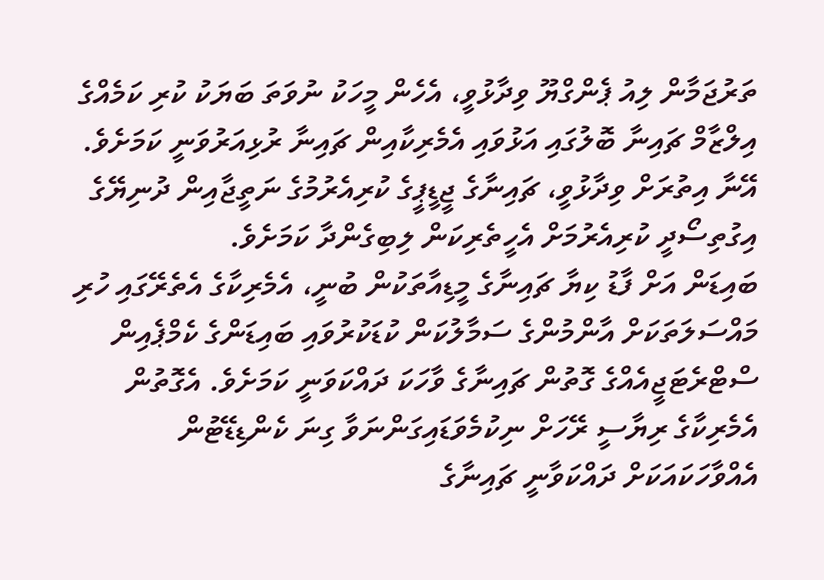ތަރުޖަމާން ލިއު ޕެންގްޔޫ ވިދާޅުވީ، އެހެން މީހަކު ނުވަތަ ބަޔަކު ކުރި ކަމެއްގެ އިލްޒާމް ޗައިނާ ބޮލުގައި އަޅުވައި އެމެރިކާއިން ޗައިނާ ރުޅިއަރުވަނީ ކަމަށެވެ.
އޭނާ އިތުރަށް ވިދާޅުވީ، ޗައިނާގެ ޖީޑީޕީގެ ކުރިއެރުމުގެ ނަތީޖާއިން ދުނިޔޭގެ އިގުތިސޯދީ ކުރިއެރުމަށް އެހީތެރިކަން ލިބިގެންދާ ކަމަށެވެ.
ބައިޑަން އަށް ފާޑު ކިޔާ ޗައިނާގެ މީޑިއާތަކުން ބުނީ، އެމެރިކާގެ އެތެރޭގައި ހުރި މައްސަލަތަކަށް އާންމުންގެ ސަމާލުކަން ކުޑަކުރުވައި ބައިޑަންގެ ކެމްޕެއިން ސްޓްރެޓަޖީއެއްގެ ގޮތުން ޗައިނާގެ ވާހަކަ ދައްކަވަނީ ކަމަށެވެ. އެގޮތުން އެމެރިކާގެ ރިޔާސީ ރޭހަށް ނިކުމެވަޑައިގަންނަވާ ގިނަ ކެންޑިޑޭޓުން އެއްވާހަކައަކަށް ދައްކަވާނީ ޗައިނާގެ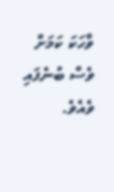ވާހަކަ ކަމަށް ވެސް ބުނެފައި ވެއެވެ.